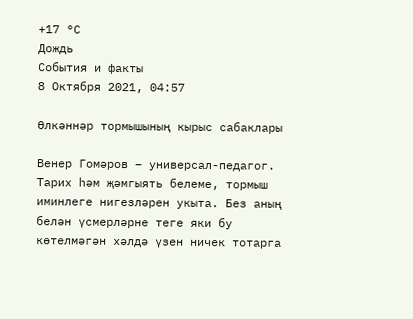+17 °С
Дождь
События и факты
8 Октября 2021, 04:57

Өлкәннәр тормышының кырыс сабаклары

Венер Гомәров – универсал-педагог. Тарих һәм җәмгыять белеме, тормыш иминлеге нигезләрен укыта. Без аның белән үсмерләрне теге яки бу көтелмәгән хәлдә үзен ничек тотарга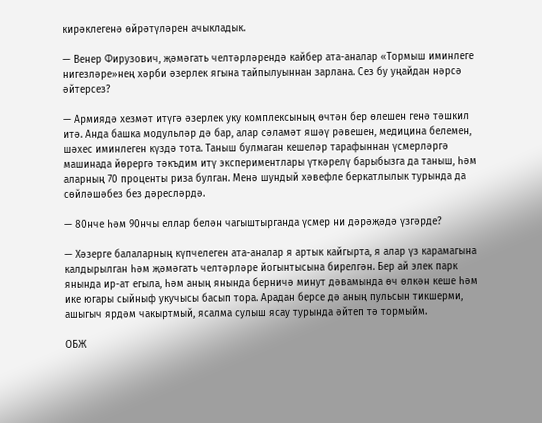кирәклегенә өйрәтүләрен ачыкладык.

— Венер Фирузович, җәмәгать челтәрләрендә кайбер ата-аналар «Тормыш иминлеге нигезләре»нең хәрби әзерлек ягына тайпылуыннан зарлана. Сез бу уңайдан нәрсә әйтерсез?

— Армиядә хезмәт итүгә әзерлек уку комплексының өчтән бер өлешен генә тәшкил итә. Анда башка модульләр дә бар, алар сәламәт яшәү рәвешен, медицина белемен, шәхес иминлеген күздә тота. Таныш булмаган кешеләр тарафыннан үсмерләргә машинада йөрергә тәкъдим итү экспериментлары үткәрелү барыбызга да таныш, һәм аларның 70 проценты риза булган. Менә шундый хәвефле беркатлылык турында да сөйләшәбез без дәресләрдә.

— 80нче һәм 90нчы еллар белән чагыштырганда үсмер ни дәрәҗәдә үзгәрде?

— Хәзерге балаларның күпчелеген ата-аналар я артык кайгырта, я алар үз карамагына калдырылган һәм җәмәгать челтәрләре йогынтысына бирелгән. Бер ай элек парк янында ир-ат егыла, һәм аның янында берничә минут дәвамында өч өлкән кеше һәм ике югары сыйныф укучысы басып тора. Арадан берсе дә аның пульсын тикшерми, ашыгыч ярдәм чакыртмый, ясалма сулыш ясау турында әйтеп тә тормыйм.

ОБЖ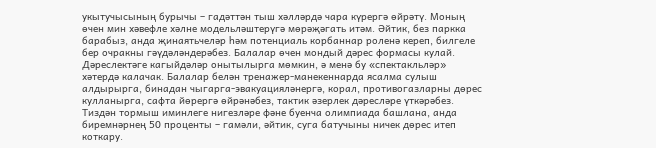укытучысының бурычы – гадәттән тыш хәлләрдә чара күрергә өйрәтү. Моның өчен мин хәвефле хәлне модельләштерүгә мөрәҗәгать итәм. Әйтик, без паркка барабыз, анда җинаятьчеләр һәм потенциаль корбаннар роленә кереп, билгеле бер очракны гәүдәләндерәбез. Балалар өчен мондый дәрес формасы кулай. Дәреслектәге кагыйдәләр онытылырга мөмкин, ә менә бу «спектакльләр» хәтердә калачак. Балалар белән тренажер-манекеннарда ясалма сулыш алдырырга, бинадан чыгарга-эвакуацияләнергә, корал, противогазларны дөрес кулланырга, сафта йөрергә өйрәнәбез, тактик әзерлек дәресләре үткәрәбез. Тиздән тормыш иминлеге нигезләре фәне буенча олимпиада башлана, анда биремнәрнең 50 проценты – гамәли, әйтик, суга батучыны ничек дөрес итеп коткару.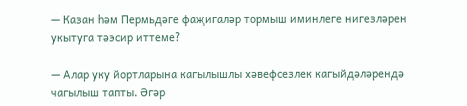— Казан һәм Пермьдәге фаҗигаләр тормыш иминлеге нигезләрен укытуга тәэсир иттеме?

— Алар уку йортларына кагылышлы хәвефсезлек кагыйдәләрендә чагылыш тапты. Әгәр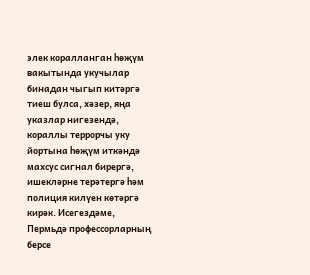элек коралланган һөҗүм вакытында укучылар бинадан чыгып китәргә тиеш булса, хәзер, яңа указлар нигезендә, кораллы террорчы уку йортына һөҗүм иткәндә махсус сигнал бирергә, ишекләрне терәтергә һәм полиция килүен көтәргә кирәк. Исегездәме, Пермьдә профессорларның берсе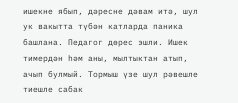ишекне ябып, дәресне дәвам итә, шул ук вакытта түбән катларда паника башлана. Педагог дөрес эшли. Ишек тимердән һәм аны, мылтыктан атып, ачып булмый. Тормыш үзе шул рәвешле тиешле сабак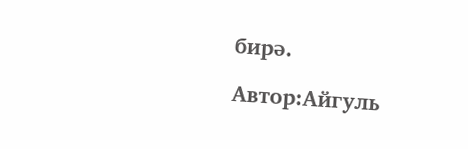бирә.

Автор:Айгуль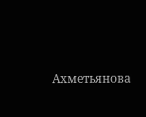Ахметьянова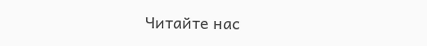Читайте нас